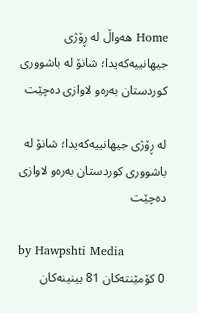Home هەواڵ لە ڕۆژی جیهانییەکەیدا؛ شانۆ لە باشووری کوردستان بەرەو لاوازی دەچێت

لە ڕۆژی جیهانییەکەیدا؛ شانۆ لە باشووری کوردستان بەرەو لاوازی دەچێت

by Hawpshti Media
0 کۆمێنتەکان 81 بینینەکان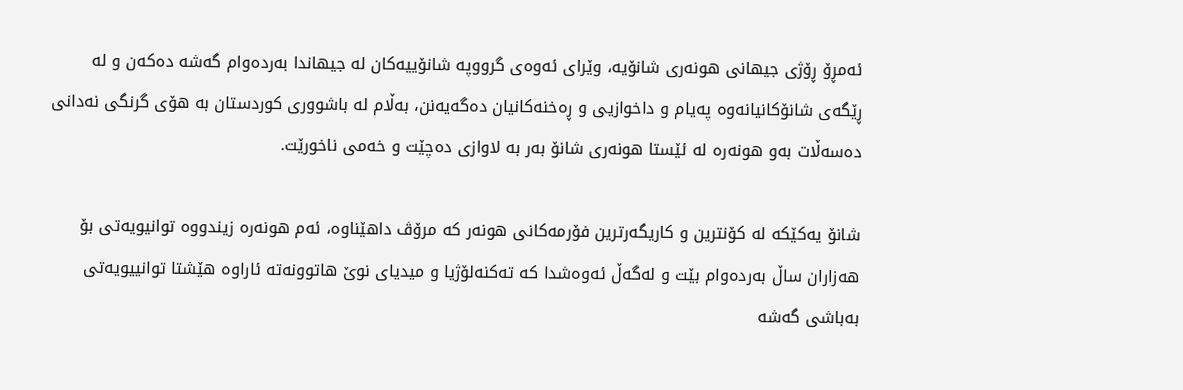ئەمڕۆ ڕۆژی جیهانی هونەری شانۆیە، وێرای ئەوەی گرووپە شانۆییەکان لە جیهاندا بەردەوام گەشە دەکەن و لە ڕێگەی شانۆکانیانەوە پەیام و داخوازیی و ڕەخنەکانیان دەگەیەنن، بەڵام لە باشووری کوردستان بە هۆی گرنگی نەدانی دەسەڵات بەو هونەرە لە ئێستا هونەری شانۆ بەر بە لاوازی دەچێت و خەمی ناخورێت.

شانۆ یەکێکە لە کۆنترین و کاریگەرترین فۆرمەکانی هونەر کە مرۆڤ داهێناوە، ئەم هونەرە زیندووە توانیویەتی بۆ هەزاران ساڵ بەردەوام بێت و لەگەڵ ئەوەشدا کە تەکنەلۆژیا و میدیای نوێ هاتوونەتە ئاراوە هێشتا توانییویەتی بەباشی گەشە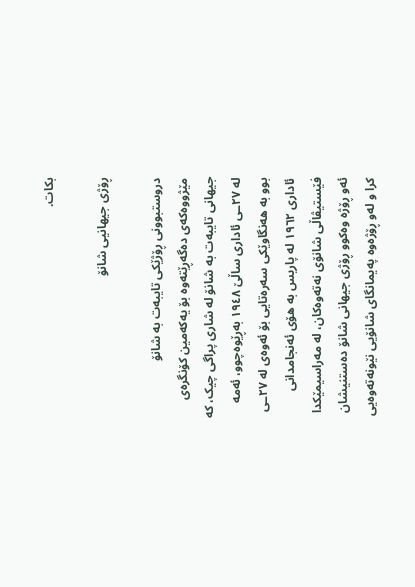بکات.

ڕۆژی جیهانیی شانۆ

دروستبوونی ڕۆژێکی تایبەت بە شانۆ مێژووەکەی دەگەڕێتەوە بۆ یەکەمین کۆنگرەی جیهانی تایبەت بە شانۆ لە شاری پراگی چیک، کە لە ٢٧ـی ئاداری ساڵێ ١٩٤٨ بەڕێوەچوو، ئەمە بوو بە هەنگاوێکی سەرەتایی بۆ ئەوەی لە ٢٧ـی ئاداری ١٩٦٢ لە پاریس بە هۆی ئەنجامدانی فێستیڤاڵی شانۆی نەتەوەکان، لە مەراسیمێکدا ئەو ڕۆژە وەکوو ڕۆژی جیهانی شانۆ دەستنیشان کرا و لەو ڕۆژەوە پەیمانگای شانۆیی نێونەتەوەیی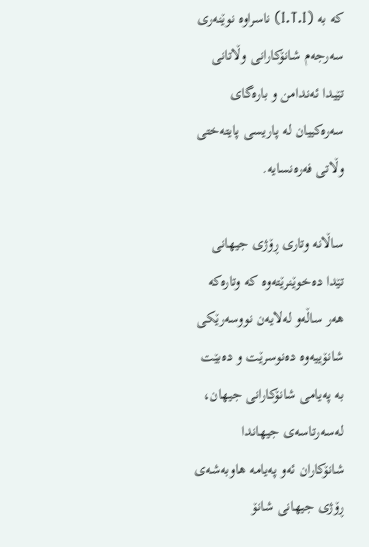کە بە (I.T.I) ناسراوە نوێنەری سەرجەم شانۆکارانی وڵاتانی تێیدا ئەندامن و بارەگای سەرەکییان لە پاریسی پایتەختی وڵاتی فەرەنسایە.

ساڵانە وتاری ڕۆژی جیهانی تێدا دەخوێنرێتەوە کە وتارەکە هەر ساڵەو لەلایەن نووسەرێکی شانۆییەوە دەنوسرێت و دەبێت بە پەیامی شانۆکارانی جیهان، لەسەرتاسەی جیهاندا شانۆکاران ئەو پەیامە هاوبەشەی ڕۆژی جیهانی شانۆ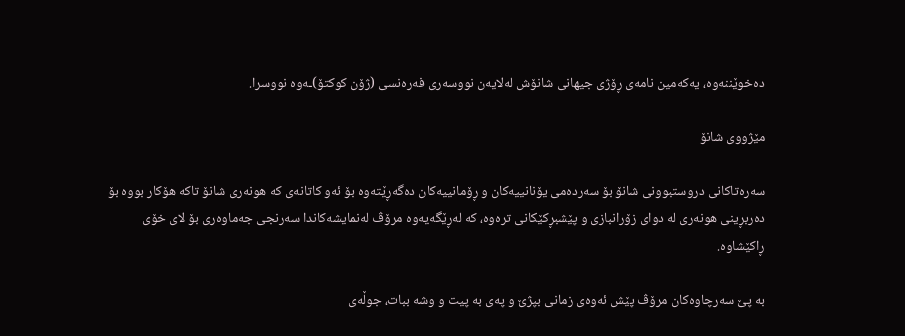دەخوێننەوە، یەکەمین نامەی ڕۆژی جیهانی شانۆش لەلایەن نووسەری فەرەنسی (ژۆن کوکتۆ)ـەوە نووسرا.

مێژووی شانۆ

سەرەتاکانی دروستبوونی شانۆ بۆ سەردەمی یۆنانییەکان و ڕۆمانییەکان دەگەڕێتەوە بۆ ئەو کاتانەی کە هونەری شانۆ تاکە هۆکار بووە بۆ دەربڕینی هونەری لە دوای زۆرانبازی و پێشبڕکێکانی ترەوە، کە لەڕێگەیەوە مرۆڤ لەنمایشەکاندا سەرنجی جەماوەری بۆ لای خۆی ڕاکێشاوە.

بە پێ سەرچاوەکان مرۆڤ پێش ئەوەی زمانی بپژێ و پەی بە پیت و وشە ببات، جوڵەی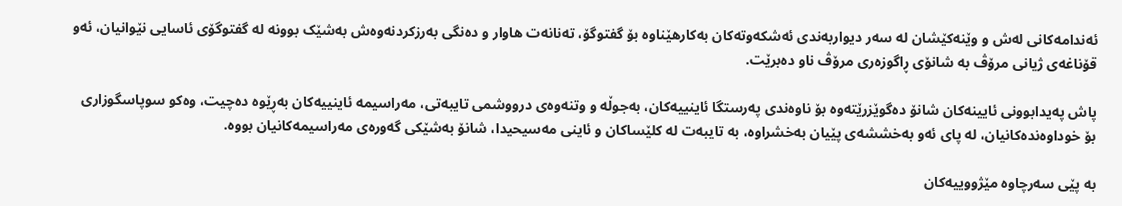ئەندامەکانی لەش و وێنەکێشان لە سەر دیواربەندی ئەشکەوتەکان بەکارهێناوە بۆ گفتوگۆ، تەنانەت هاوار و دەنگی بەرزکردنەوەش بەشێک بوونە لە گفتوگۆی ئاسایی نێوانیان، ئەو قۆناغەی ژیانی مرۆڤ بە شانۆی ڕاگوزەری مرۆڤ ناو دەبرێت.

پاش پەیدابوونی ئایینەکان شانۆ دەگوێزرێتەوە بۆ ناوەندی پەرستگا ئاینییەکان، بەجوڵە و وتنەوەی درووشمی تایبەتی، مەراسیمە ئاینییەکان بەڕێوە دەچیت، وەکو سوپاسگوزاری بۆ خوداوەندەکانیان، لە پای ئەو بەخششەی پێیان بەخشراوە، بە تایبەت لە کلێساکان و ئاینی مەسیحیدا، شانۆ بەشێکی گەورەی مەراسیمەکانیان بووە.

بە پێی سەرچاوە مێژووییەکان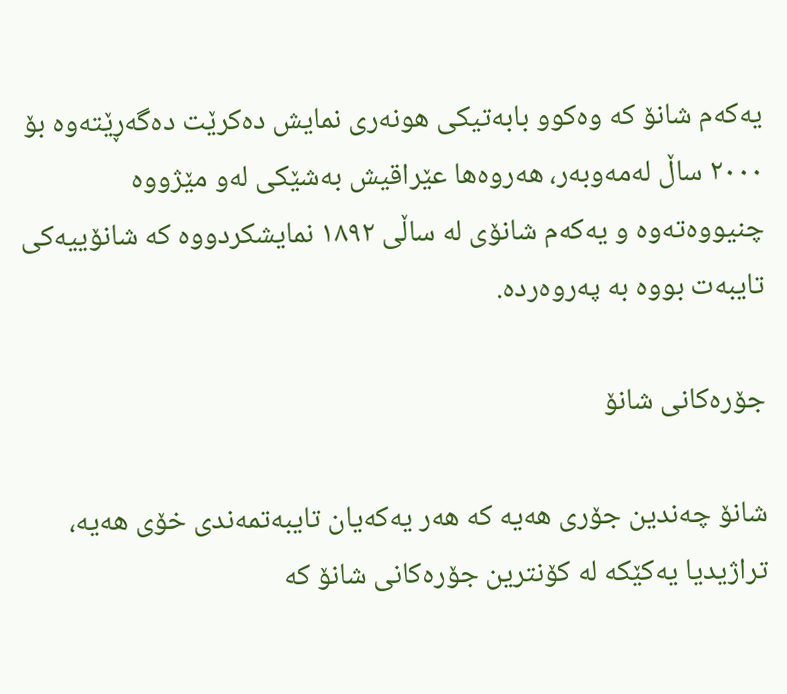یەکەم شانۆ کە وەکوو بابەتیکی هونەری نمایش دەکرێت دەگەڕێتەوە بۆ ٢٠٠٠ ساڵ لەمەوبەر، هەروەها عێراقیش بەشێکی لەو مێژووە چنیووەتەوە و یەکەم شانۆی لە ساڵی ١٨٩٢ نمایشکردووە کە شانۆییەکی تایبەت بووە بە پەروەردە.

جۆرەکانی شانۆ

شانۆ چەندین جۆری هەیە کە هەر یەکەیان تایبەتمەندی خۆی هەیە، تراژیدیا یەکێکە لە کۆنترین جۆرەکانی شانۆ کە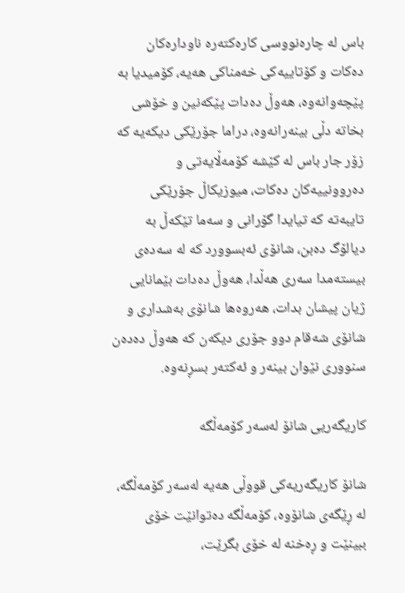باس لە چارەنووسی کارەکتەرە ناودارەکان دەکات و کۆتاییەکی خەمناکی هەیە، کۆمیدیا بە پێچەوانەوە، هەوڵ دەدات پێکەنین و خۆشی بخاتە دڵی بینەرانەوە، دراما جۆرێکی دیکەیە کە زۆر جار باس لە کێشە کۆمەڵایەتی و دەروونییەکان دەکات، میوزیکاڵ جۆرێکی تایبەتە کە تیایدا گۆرانی و سەما تێکەڵ بە دیالۆگ دەبن، شانۆی ئەبسوورد کە لە سەدەی بیستەمدا سەری هەڵدا، هەوڵ دەدات بێمانایی ژیان پیشان بدات، هەروەها شانۆی بەشداری و شانۆی شەقام دوو جۆری دیکەن کە هەوڵ دەدەن سنووری نێوان بینەر و ئەکتەر بسڕنەوە.

کاریگەریی شانۆ لەسەر کۆمەڵگە

شانۆ کاریگەریەکی قووڵی هەیە لەسەر کۆمەڵگە، لە ڕێگەی شانۆوە، کۆمەڵگە دەتوانێت خۆی ببینێت و ڕەخنە لە خۆی بگرێت،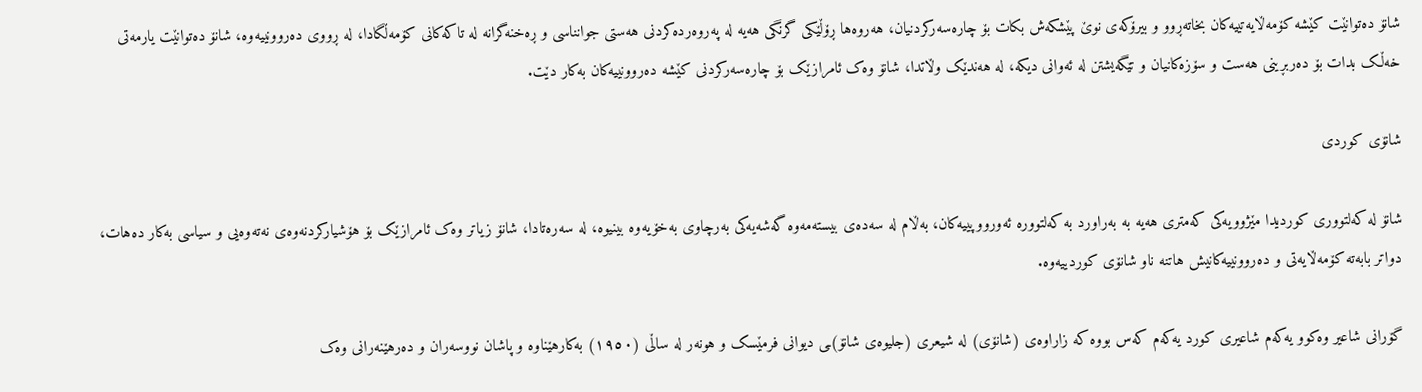شانۆ دەتوانێت کێشە کۆمەڵایەتییەکان بخاتەڕوو و بیرۆکەی نوێ پێشکەش بکات بۆ چارەسەرکردنیان، هەروەها ڕۆڵێکی گرنگی هەیە لە پەروەردەکردنی هەستی جوانناسی و ڕەخنەگرانە لە تاکەکانی کۆمەڵگادا، لە ڕووی دەروونییەوە، شانۆ دەتوانێت یارمەتی خەڵک بدات بۆ دەربڕینی هەست و سۆزەکانیان و تێگەیشتن لە ئەوانی دیکە، لە هەندێک وڵاتدا، شانۆ وەک ئامرازێک بۆ چارەسەرکردنی کێشە دەروونییەکان بەکار دێت.

شانۆی کوردی

شانۆ لە کەلتووری کوردیدا مێژوویەکی کەمتری هەیە بە بەراورد بە کەلتوورە ئەورووپییەکان، بەڵام لە سەدەی بیستەمەوە گەشەیەکی بەرچاوی بەخۆیەوە بینیوە، لە سەرەتادا، شانۆ زیاتر وەک ئامرازێک بۆ هۆشیارکردنەوەی نەتەوەیی و سیاسی بەکار دەهات، دواتر بابەتە کۆمەڵایەتی و دەروونییەکانیش هاتنە ناو شانۆی کوردییەوە.

گۆرانی شاعیر وەکوو یەکەم شاعیری کورد یەکەم کەس بووە کە زاراوەی (شانۆی) لە شیعری (جلیوەی شانۆ)ـی دیوانی فرمێسک و هونەر لە ساڵی (١٩٥٠) بەکارهێناوە و پاشان نووسەران و دەرهێنەرانی وەک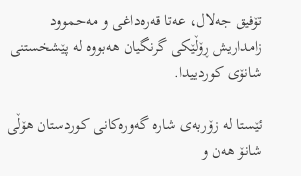تۆفیق جەلال، عەتا قەرەداغی و مەحموود زامداریش ڕۆڵێکی گرنگیان هەبووە لە پێشخستنی شانۆی کوردییدا.

ئێستا لە زۆربەی شارە گەورەکانی کوردستان هۆڵی شانۆ هەن و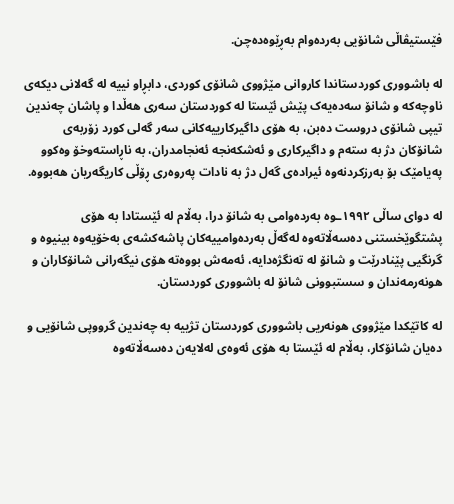فێستیڤاڵی شانۆیی بەردەوام بەڕێوەدەچن.

لە باشووری کوردستاندا کاروانی مێژووی شانۆی کوردی، دابڕاو نییە لە گەلانی دیکەی ناوچەکە و شانۆ سەدەیەک پێش ئێستا لە کوردستان سەری هەڵدا و پاشان چەندین تیپی شانۆی دروست دەبن، بە هۆی داگیرکارییەکانی سەر گەلی کورد زۆربەی شانۆکان دژ بە ستەم و داگیرکاری و ئەشکەنجە ئەنجامدران، بە ناڕاستەوخۆ وەکوو پەیامێک بۆ بەرزکردنەوە ئیرادەی گەل دژ بە نادات پەروەری ڕۆڵی کاریگەریان هەبووە.

لە دوای ساڵی ١٩٩٢ـوە بەردەوامی بە شانۆ درا، بەڵام لە ئێستادا بە هۆی پشتگوێخستنی دەسەڵاتەوە لەگەڵ بەردەوامییەکان پاشەکشەی بەخۆیەوە بینیوە و گرنگیی پێنادرێت و شانۆ لە تەنگژەدایە، ئەمەش بووەتە هۆی نیگەرانی شانۆکاران و هونەرمەندان و سستبوونی شانۆ لە باشووری کوردستان.

لە کاتێکدا مێژووی هونەریی باشووری کوردستان تژییە بە چەندین گرووپی شانۆیی و دەیان شانۆکار، بەڵام لە ئێستا بە هۆی ئەوەی لەلایەن دەسەڵاتەوە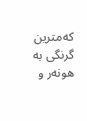کەمترین گرنگی بە هونەر و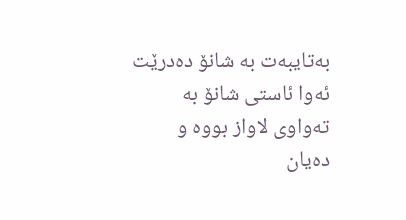بەتایبەت بە شانۆ دەدرێت ئەوا ئاستی شانۆ بە تەواوی لاواز بووە و دەیان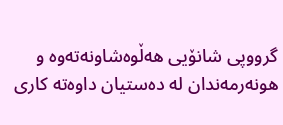گرووپی شانۆیی هەڵوەشاونەتەوە و هونەرمەندان لە دەستیان داوەتە کاری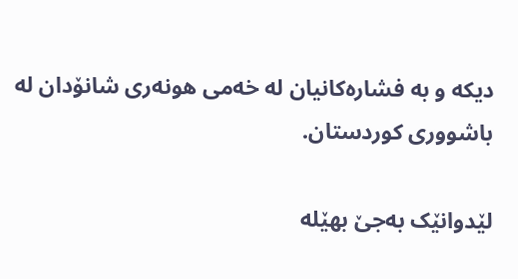دیکە و بە فشارەکانیان لە خەمی هونەری شانۆدان لە باشووری کوردستان.

لێدوانێک بەجێ بهێلە